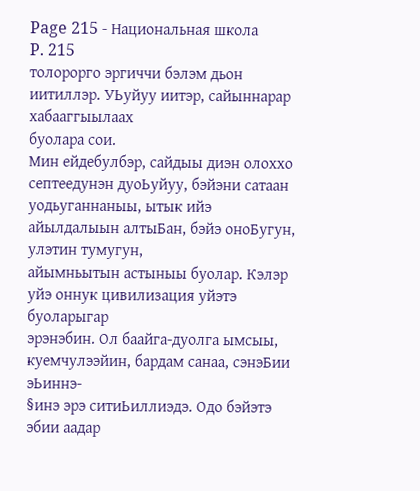Page 215 - Национальная школа
P. 215
толорорго эргиччи бэлэм дьон иитиллэр. УЬуйуу иитэр, сайыннарар хабааггыылаах
буолара сои.
Мин ейдебулбэр, сайдыы диэн олоххо септеедунэн дуоЬуйуу, бэйэни сатаан
уодьуганнаныы, ытык ийэ айылдалыын алтыБан, бэйэ оноБугун, улэтин тумугун,
айымньытын астыныы буолар. Кэлэр уйэ оннук цивилизация уйэтэ буоларыгар
эрэнэбин. Ол баайга-дуолга ымсыы, куемчулээйин, бардам санаа, сэнэБии эЬиннэ-
§инэ эрэ ситиЬиллиэдэ. Одо бэйэтэ эбии аадар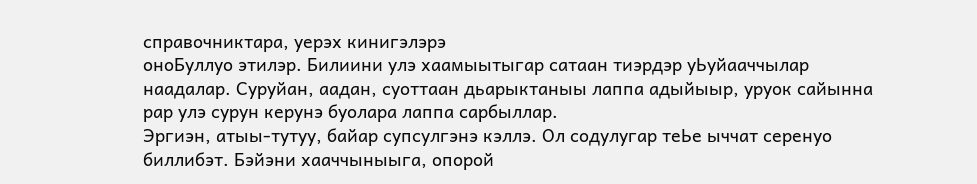справочниктара, уерэх кинигэлэрэ
оноБуллуо этилэр. Билиини улэ хаамыытыгар сатаан тиэрдэр уЬуйааччылар
наадалар. Суруйан, аадан, суоттаан дьарыктаныы лаппа адыйыыр, уруок сайынна
рар улэ сурун керунэ буолара лаппа сарбыллар.
Эргиэн, атыы-тутуу, байар супсулгэнэ кэллэ. Ол содулугар теЬе ыччат серенуо
биллибэт. Бэйэни хааччыныыга, опорой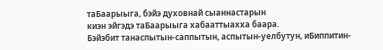таБаарыыга, бэйэ духовнай сыаннастарын
киэн эйгэдэ таБаарыыга хабааттыахха баара.
Бэйэбит танаспытын-саппытын, аспытын-уелбутун, иБиппитин-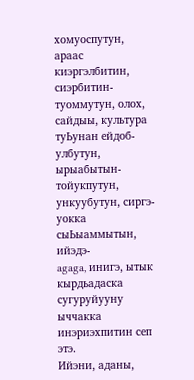хомуоспутун,
араас киэргэлбитин, сиэрбитин-туоммутун, олох, сайдыы, культура туЬунан ейдоб-
улбутун, ырыабытын-тойукпутун, ункуубутун, сиргэ-уокка сыЬыаммытын, ийэдэ-
agaga, инигэ, ытык кырдьадаска сугуруйууну ыччакка инэриэхпитин сеп этэ.
Ийэни, аданы,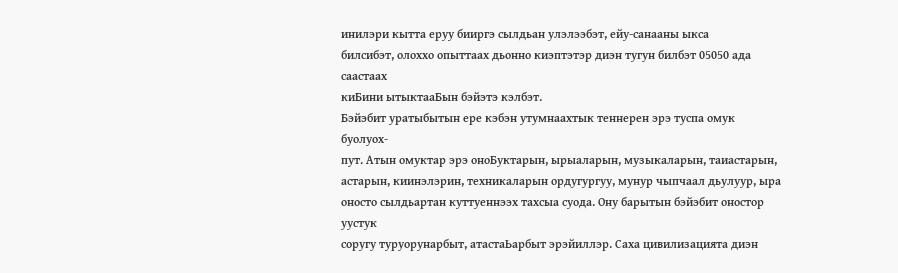инилэри кытта еруу бииргэ сылдьан улэлээбэт, ейу-санааны ыкса
билсибэт, олоххо опыттаах дьонно киэптэтэр диэн тугун билбэт 05050 ада саастаах
киБини ытыктааБын бэйэтэ кэлбэт.
Бэйэбит уратыбытын ере кэбэн утумнаахтык теннерен эрэ туспа омук буолуох-
пут. Атын омуктар эрэ оноБуктарын, ырыаларын, музыкаларын, таиастарын,
астарын, киинэлэрин, техникаларын ордугургуу, мунур чыпчаал дьулуур, ыра
оносто сылдьартан куттуеннээх тахсыа суода. Ону барытын бэйэбит оностор уустук
соругу туруорунарбыт, атастаЬарбыт эрэйиллэр. Саха цивилизацията диэн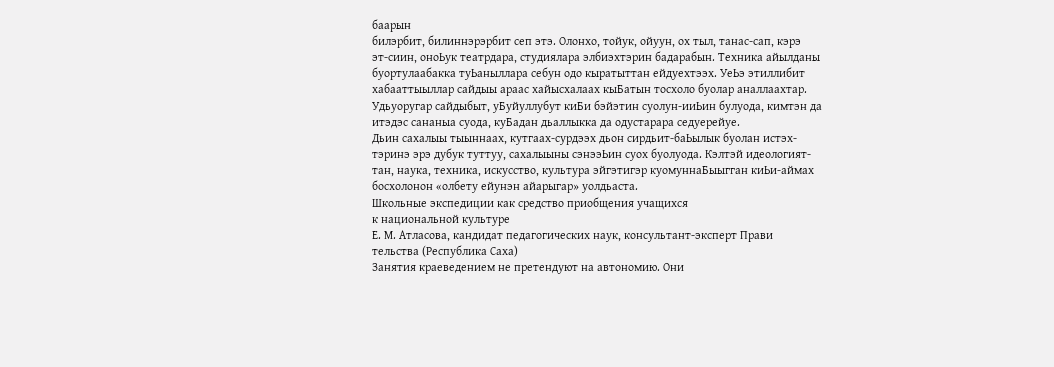баарын
билэрбит, билиннэрэрбит сеп этэ. Олонхо, тойук, ойуун, ох тыл, танас-сап, кэрэ
эт-сиин, оноЬук театрдара, студиялара элбиэхтэрин бадарабын. Техника айылданы
буортулаабакка туЬаныллара себун одо кыратыттан ейдуехтээх. УеЬэ этиллибит
хабааттыыллар сайдыы араас хайысхалаах кыБатын тосхоло буолар аналлаахтар.
Удьуоругар сайдыбыт, уБуйуллубут киБи бэйэтин суолун-ииЬин булуода, кимтэн да
итэдэс сананыа суода, куБадан дьаллыкка да одустарара седуерейуе.
Дьин сахалыы тыыннаах, кутгаах-сурдээх дьон сирдьит-баЬылык буолан истэх-
тэринэ эрэ дубук туттуу, сахалыыны сэнээЬин суох буолуода. Кэлтэй идеологият-
тан, наука, техника, искусство, культура эйгэтигэр куомуннаБыыгган киЬи-аймах
босхолонон «олбету ейунэн айарыгар» уолдьаста.
Школьные экспедиции как средство приобщения учащихся
к национальной культуре
Е. М. Атласова, кандидат педагогических наук, консультант-эксперт Прави
тельства (Республика Саха)
Занятия краеведением не претендуют на автономию. Они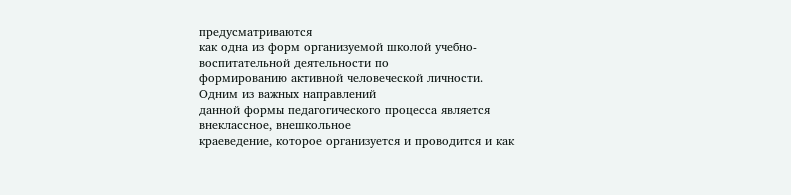предусматриваются
как одна из форм организуемой школой учебно-воспитательной деятельности по
формированию активной человеческой личности. Одним из важных направлений
данной формы педагогического процесса является внеклассное, внешкольное
краеведение, которое организуется и проводится и как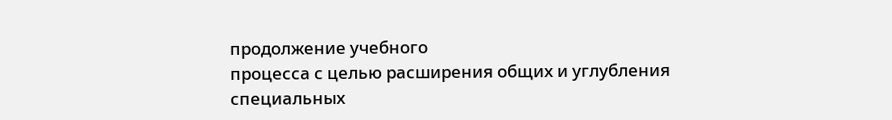продолжение учебного
процесса с целью расширения общих и углубления специальных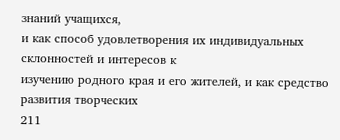знаний учащихся,
и как способ удовлетворения их индивидуальных склонностей и интересов к
изучению родного края и его жителей, и как средство развития творческих
211